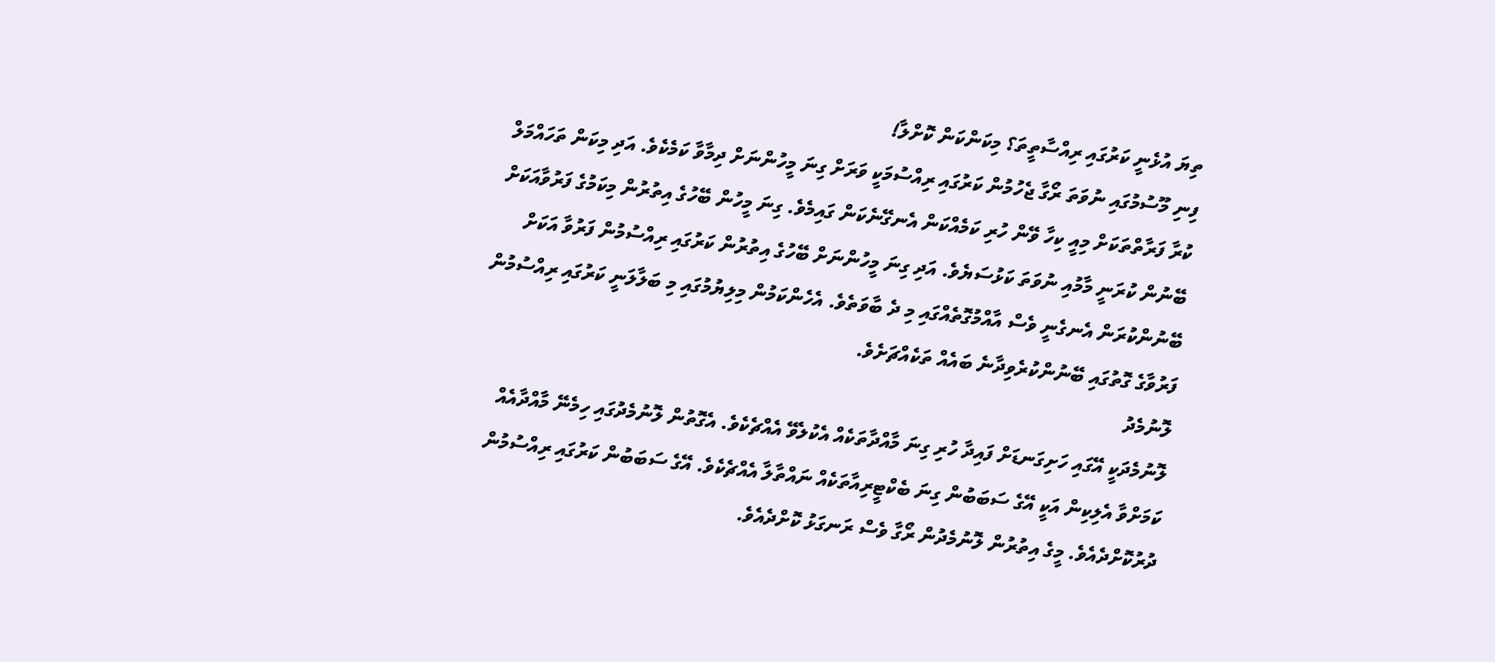ތިޔަ އުޅެނީ ކަރުގައި ރިއްސާތީތަ؟ މިކަންކަން ކޮށްލާ!
ފިނި މޫސުމުގައި ނުވަތަ ރޯގާ ޖެހުމުން ކަރުގައި ރިއްސުމަކީ ވަރަށް ގިނަ މީހުންނަށް ދިމާވާ ކަމެކެވެ. އަދި މިކަން ތަހައްމަލް ކުރާ ފަރާތްތަކަށް މިއީ ކިހާ ވޭން ހުރި ކަމެއްކަން އެނގޭނެކަން ގައިމެވެ. ގިނަ މީހުން ބޭހުގެ އިތުރުން މިކަމުގެ ފަރުވާއަކަށް ބޭނުން ކުރަނީ މާމުއި ނުވަތަ ކަޅުސަޔެވެ. އަދި ގިނަ މީހުންނަށް ބޭހުގެ އިތުރުން ކަރުގައި ރިއްސުމުން ފަރުވާ އަކަށް ބޭނުންކުރަން އެނގެނީ ވެސް އާއްމުގޮތެއްގައި މި ދެ ބާވަތެވެ. އެހެންކަމުން މިލިޔުމުގައި މި ބަލާލަނީ ކަރުގައި ރިއްސުމުން ފަރުވާގެ ގޮތުގައި ބޭނުންކުރެވިދާނެ ބައެއް ތަކެއްޗަށެވެ.
ލޮނުމެދު
ލޮނުމެދަކީ އޭގައި ހަށިގަނޑަށް ފައިދާ ހުރި ގިނަ މާއްދާތަކެއް އެކުލެވޭ އެއްޗެކެވެ. އެގޮތުން ލޮނުމެދުގައި ހިމެނޭ މާއްދާއެއް ކަމަށްވާ އެލިކިން އަކީ އޭގެ ސަބަބުން ގިނަ ބެކްޓީރިއާތަކެއް ނައްތާލާ އެއްޗެކެވެ. އޭގެ ސަބަބުން ކަރުގައި ރިއްސުމުން ދުރުކޮށްދެއެވެ. މީގެ އިތުރުން ލޮނުމެދުން ރޯގާ ވެސް ރަނގަޅު ކޮށްދެއެވެ.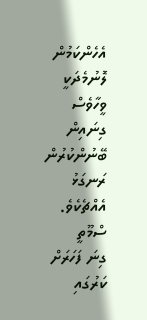އެހެންކަމުން ލޮނުމެދަކީ ވީހާވެސް ގިނައިން ބޭނުންކުރުން ރަނގަޅު އެއްޗެކެވެ.
ސްމޫތީ
ގިނަ ފަހަރަށް ކަރުގައި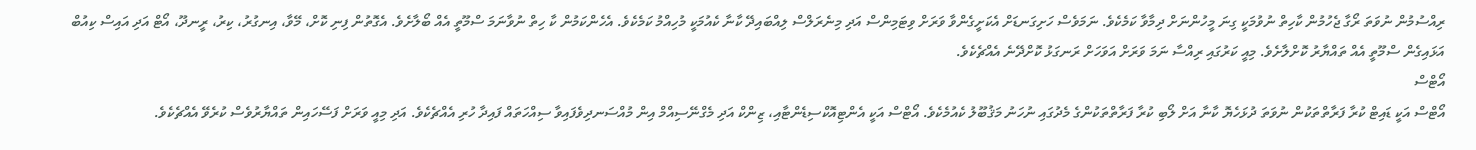ރިއްސުމުން ނުވަތަ ރޯގާ ޖެހުމުން ކާހިތް ނުވުމަކީ ގިނަ މީހުންނަށް ދިމާވާ ކަމެކެވެ. ނަމަވެސް ހަށިގަނޑަށް އެކަށީގެންވާ ވަރަށް ވިޓަމިންސް އަދި މިނެރަލްސް ލިއްބައިދޭ ކާނާ ކެއުމަކީ މުހިއްމު ކަމެކެވެ. އެހެންކަމުން ކާ ހިތް ނުވާނަމަ ސްމޫތީ އެއް ބޯލާށެވެ. އެގޮތުން ފިނި ކޮށް، މޭވާ، އިނގުރު، ކިރު، ރީނދޫ، އޯޓް އަދި އައިސް ކިއުބް އަޅައިގެން ސްމޫތީ އެއް ތައްޔާރު ކޮށްލާށެވެ. މިއީ ކަރުގައި ރިއްސާ ނަމަ ވަރަށް އަވަހަށް ރަނގަޅު ކޮށްދޭނެ އެއްޗެކެވެ.
އޯޓްސް
އޯޓްސް އަކީ ޑައިޓް ކުރާ ފަރާތްތަކުން ނުވަތަ ދުޅަހެޔޮ ކާނާ އަށް ލޯބި ކުރާ ފަރާތްތަކުންގެ މެދުގައި ނުހަނު މަޤުބޫލު ކެއުމެކެވެ. އޯޓްސް އަކީ އެންޓިއޮކްސިޑެންޓާއި، ޒިންކް އަދި މެގްނޭސިއްމް އިން މުއްސަނދިވެފައިވާ ސިއްހަތައް ފައިދާ ހުރި އެއްޗެކެވެ. އަދި މިއީ ވަރަށް ފަސޭހައިން ތައްޔާރުވެސް ކުރެވޭ އެއްޗެކެވެ.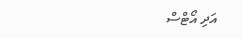އަދި އޯޓްސް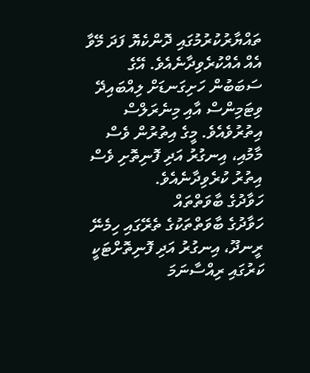ތައްޔާރުކުރުމުގައި ދޮންކެޔޮ ފަދަ މޭވާ އެއް އެއްކުރެވިދާނެއެވެ. އޭގެ ސަބަބުން ހަށިގަނޑަށް ލިއްބައިދޭ ވިޓަމިންސް އާއި މިނެރަލްސް އިތުރުވެއެވެ. މީގެ އިތުރުން ވެސް މާމުއި، އިނގުރު އަދި ފޮނިތޮށި ވެސް އިތުރު ކުރެވިދާނެއެވެ.
ހަވާދުގެ ބާވަތްތައް
ހަވާދުގެ ބާވަތްތަކުގެ ތެރޭގައި ހިމެނޭ ރީނދޫ، އިނގުރު އަދި ފޮނިތޮށްޓަކީ ކަރުގައި ރިއްސާނަމަ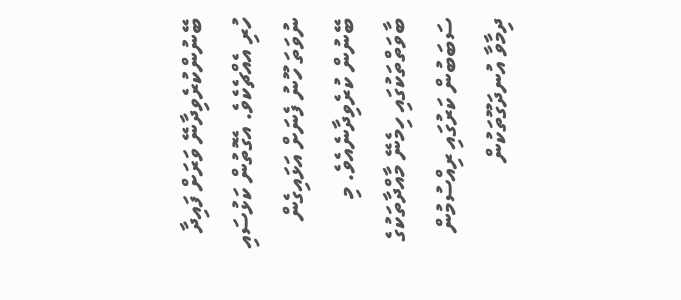ބޭނުންކުރެވިދާނޭ ވަރަށް ފައިދާ ހުރި އެއްޗެކެވެ. އެގޮތުން ކަޅުސައި ނުވަތަ ހޫނު ފެނަށް އަޅައިގެން ބޭނުން ކުރެވިދާނެއެވެ. މި ބާވަތްތަކުގައި ހިމެނޭ މާއްދާތަކުގެ ސަބަބުން ކަރުގައި ރިއްސުމުން ދިމާވާ އުނދަގޫތަކުން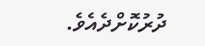ދުރުކޮށްދެއެވެ.